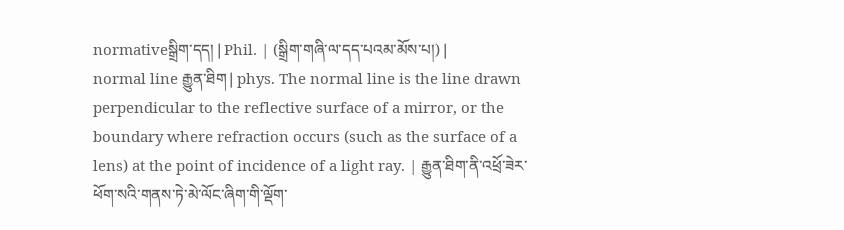normativeསྒྲིག་དད། | Phil. | (སྒྲིག་གཞི་ལ་དད་པའམ་མོས་པ།) |
normal line རྒྱུན་ཐིག | phys. The normal line is the line drawn perpendicular to the reflective surface of a mirror, or the boundary where refraction occurs (such as the surface of a lens) at the point of incidence of a light ray. | རྒྱུན་ཐིག་ནི་འཕྲོ་ཟེར་ཕོག་སའི་གནས་ཏེ་མེ་ལོང་ཞིག་གི་ལྡོག་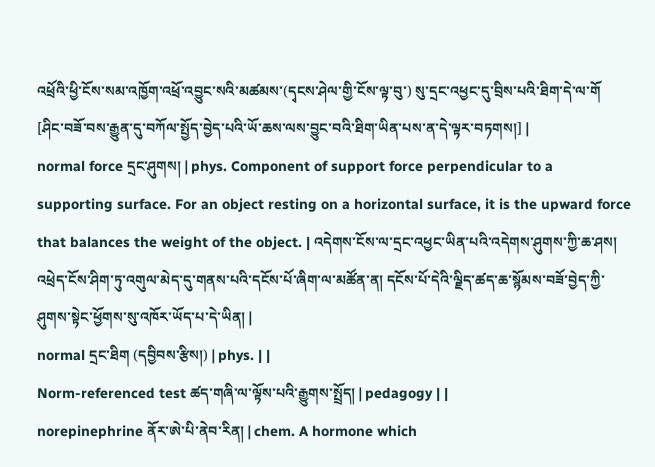འཕྲོའི་ཕྱི་ངོས་སམ་འཁྱོག་འཕྲོ་འབྱུང་སའི་མཚམས་(དྭངས་ཤེལ་གྱི་ངོས་ལྟ་བུ་) སུ་དྲང་འཕྱང་དུ་བྲིས་པའི་ཐིག་དེ་ལ་གོ [ཤིང་བཟོ་བས་རྒྱུན་དུ་བཀོལ་སྤྱོད་བྱེད་པའི་ཡོ་ཆས་ལས་བྱུང་བའི་ཐིག་ཡིན་པས་ན་དེ་ལྟར་བཏགས།] |
normal force དྲང་ཤུགས། | phys. Component of support force perpendicular to a supporting surface. For an object resting on a horizontal surface, it is the upward force that balances the weight of the object. | འདེགས་ངོས་ལ་དྲང་འཕྱང་ཡིན་པའི་འདེགས་ཤུགས་ཀྱི་ཆ་ཤས། འཕྲེད་ངོས་ཤིག་ཏུ་འགུལ་མེད་དུ་གནས་པའི་དངོས་པོ་ཞིག་ལ་མཚོན་ན། དངོས་པོ་དེའི་ལྗིད་ཚད་ཆ་སྙོམས་བཟོ་བྱེད་ཀྱི་ཤུགས་སྟེང་ཕྱོགས་སུ་འཁོར་ཡོད་པ་དེ་ཡིན། |
normal དྲང་ཐིག (དབྱིབས་རྩིས།) | phys. | |
Norm-referenced test ཚད་གཞི་ལ་ལྟོས་པའི་རྒྱུགས་སྤྲོད། | pedagogy | |
norepinephrine ནོར་ཨེ་པི་ནེབ་རིན། | chem. A hormone which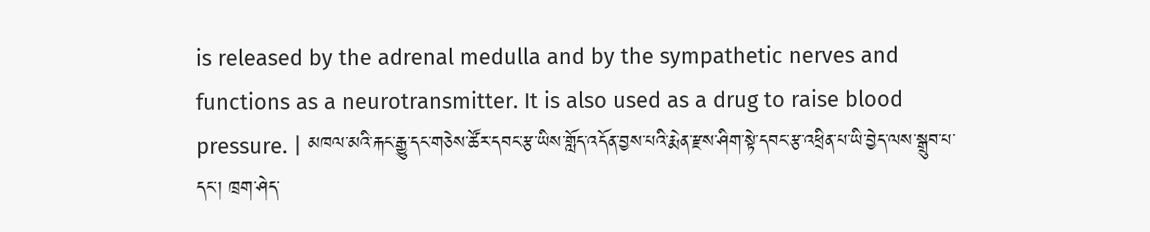is released by the adrenal medulla and by the sympathetic nerves and functions as a neurotransmitter. It is also used as a drug to raise blood pressure. | མཁལ་མའི་རྐང་རྒྱུ་དང་གཅེས་ཚོར་དབང་རྩ་ཡིས་གློད་འདོན་བྱས་པའི་རྨེན་རྫས་ཤིག་སྟེ་དབང་རྩ་འཕྲིན་པ་ཡི་བྱེད་ལས་སྒྲུབ་པ་དང་། ཁྲག་ཤེད་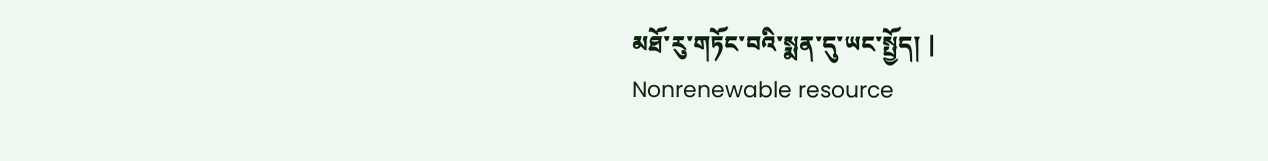མཐོ་རུ་གཏོང་བའི་སྨན་དུ་ཡང་སྤྱོད། |
Nonrenewable resource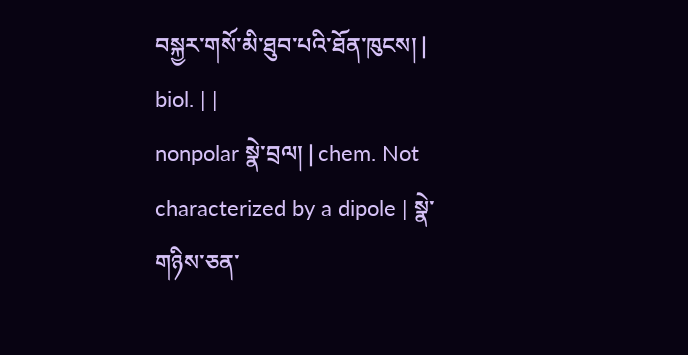བསྐྱར་གསོ་མི་ཐུབ་པའི་ཐོན་ཁུངས། | biol. | |
nonpolar སྣེ་བྲལ། | chem. Not characterized by a dipole | སྣེ་གཉིས་ཅན་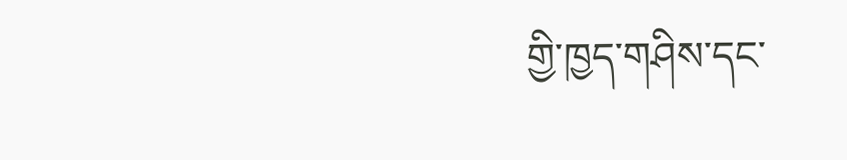གྱི་ཁྱད་གཤིས་དང་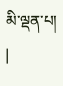མི་ལྡན་པ། |